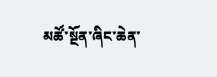མཚོ་སྔོན་ཞིང་ཆེན་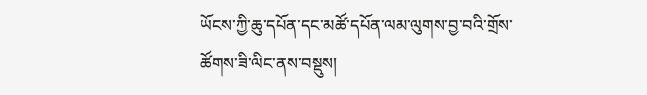ཡོངས་ཀྱི་ཆུ་དཔོན་དང་མཚོ་དཔོན་ལམ་ལུགས་བྱ་བའི་གྲོས་ཚོགས་ཟི་ལིང་ནས་བསྡུས།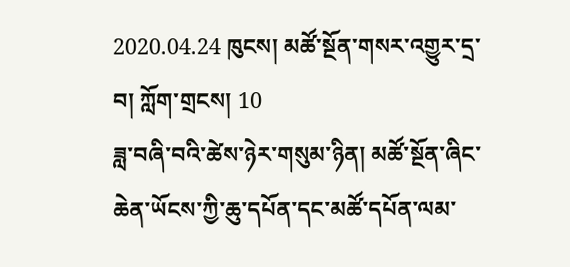2020.04.24 ཁུངས། མཚོ་སྔོན་གསར་འགྱུར་དྲ་བ། ཀློག་གྲངས། 10
ཟླ་བཞི་བའི་ཚེས་ཉེར་གསུམ་ཉིན། མཚོ་སྔོན་ཞིང་ཆེན་ཡོངས་ཀྱི་ཆུ་དཔོན་དང་མཚོ་དཔོན་ལམ་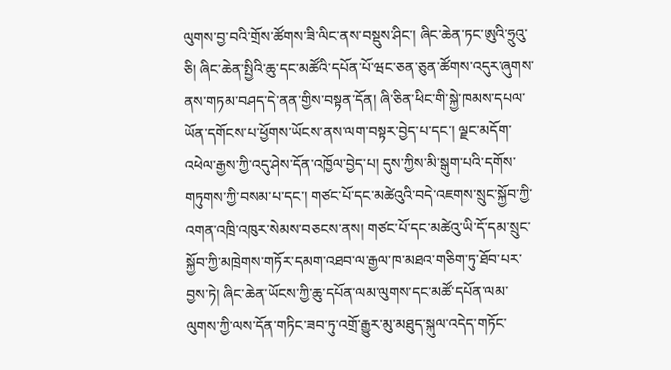ལུགས་བྱ་བའི་གྲོས་ཚོགས་ཟི་ལིང་ནས་བསྡུས་ཤིང་། ཞིང་ཆེན་ཏང་ཨུའི་ཧྲུའུ་ཅི། ཞིང་ཆེན་སྤྱིའི་ཆུ་དང་མཚོའི་དཔོན་པོ་ཝང་ཅན་ཅུན་ཚོགས་འདུར་ཞུགས་ནས་གཏམ་བཤད་དེ་ནན་གྱིས་བསྟན་དོན། ཞི་ཅིན་ཕིང་གི་སྐྱེ་ཁམས་དཔལ་ཡོན་དགོངས་པ་ཕྱོགས་ཡོངས་ནས་ལག་བསྟར་བྱེད་པ་དང་། ལྗང་མདོག་འཕེལ་རྒྱས་ཀྱི་འདུ་ཤེས་དོན་འཁྱོལ་བྱེད་པ། དུས་ཀྱིས་མི་སྒུག་པའི་དགོས་གཏུགས་ཀྱི་བསམ་པ་དང་། གཙང་པོ་དང་མཚེའུའི་བདེ་འཇགས་སྲུང་སྐྱོབ་ཀྱི་འགན་འཁྲི་འཁུར་སེམས་བཅངས་ནས། གཙང་པོ་དང་མཚེའུ་ཡི་དོ་དམ་སྲུང་སྐྱོབ་ཀྱི་མཁྲེགས་གཏོར་དམག་འཐབ་ལ་རྒྱལ་ཁ་མཐའ་གཅིག་ཏུ་ཐོབ་པར་བྱས་ཏེ། ཞིང་ཆེན་ཡོངས་ཀྱི་ཆུ་དཔོན་ལམ་ལུགས་དང་མཚོ་དཔོན་ལམ་ལུགས་ཀྱི་ལས་དོན་གཏིང་ཟབ་ཏུ་འགྲོ་རྒྱུར་མུ་མཐུད་སྐུལ་འདེད་གཏོང་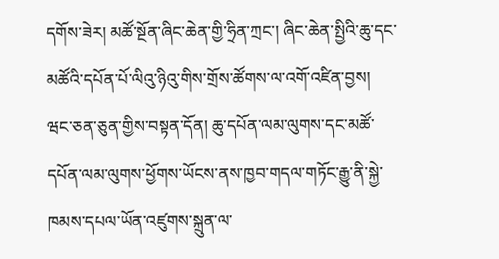དགོས་ཟེར། མཚོ་སྔོན་ཞིང་ཆེན་གྱི་ཧྲིན་ཀྲང་། ཞིང་ཆེན་སྤྱིའི་ཆུ་དང་མཚོའི་དཔོན་པོ་ལིའུ་ཉིའུ་གིས་གྲོས་ཚོགས་ལ་འགོ་འཛིན་བྱས།
ཝང་ཅན་ཅུན་གྱིས་བསྟན་དོན། ཆུ་དཔོན་ལམ་ལུགས་དང་མཚོ་དཔོན་ལམ་ལུགས་ཕྱོགས་ཡོངས་ནས་ཁྱབ་གདལ་གཏོང་རྒྱུ་ནི་སྐྱེ་ཁམས་དཔལ་ཡོན་འཛུགས་སྐྲུན་ལ་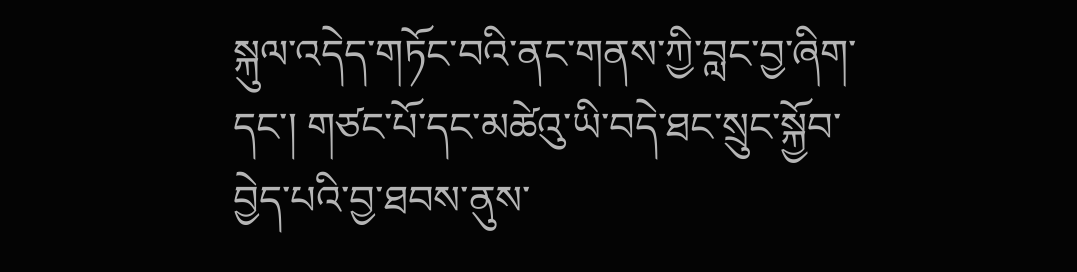སྐུལ་འདེད་གཏོང་བའི་ནང་གནས་ཀྱི་བླང་བྱ་ཞིག་དང་། གཙང་པོ་དང་མཚེའུ་ཡི་བདེ་ཐང་སྲུང་སྐྱོབ་བྱེད་པའི་བྱ་ཐབས་ནུས་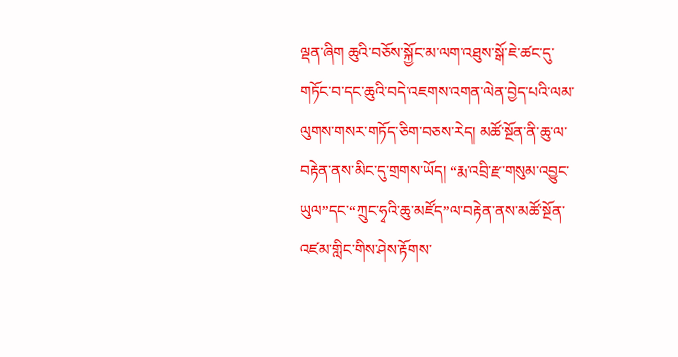ལྡན་ཞིག ཆུའི་བཅོས་སྐྱོང་མ་ལག་འཐུས་སྒོ་ཇེ་ཚང་དུ་གཏོང་བ་དང་ཆུའི་བདེ་འཇགས་འགན་ལེན་བྱེད་པའི་ལམ་ལུགས་གསར་གཏོད་ཅིག་བཅས་རེད། མཚོ་སྔོན་ནི་ཆུ་ལ་བརྟེན་ནས་མིང་དུ་གྲགས་ཡོད། “རྨ་འབྲི་རྫ་གསུམ་འབྱུང་ཡུལ”དང་“ཀྲུང་ཧྭའི་ཆུ་མཛོད”ལ་བརྟེན་ནས་མཚོ་སྔོན་འཛམ་གླིང་གིས་ཤེས་རྟོགས་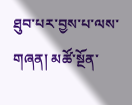ཐུབ་པར་བྱས་པ་ལས་གཞན། མཚོ་སྔོན་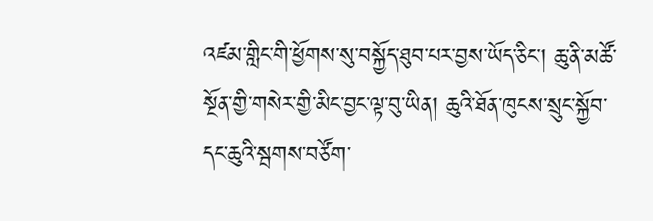འཛམ་གླིང་གི་ཕྱོགས་སུ་བསྐྱོད་ཐུབ་པར་བྱས་ཡོད་ཅིང་། ཆུ་ནི་མཚོ་སྔོན་གྱི་གསེར་གྱི་མིང་བྱང་ལྟ་བུ་ཡིན། ཆུའི་ཐོན་ཁུངས་སྲུང་སྐྱོབ་དང་ཆུའི་སྦགས་བཙོག་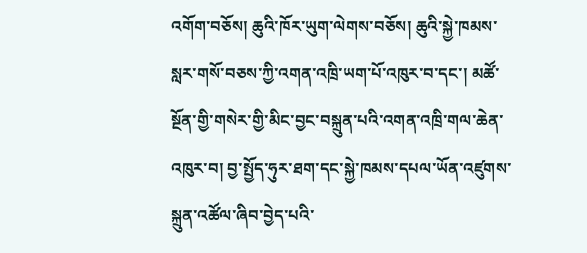འགོག་བཅོས། ཆུའི་ཁོར་ཡུག་ལེགས་བཅོས། ཆུའི་སྐྱེ་ཁམས་སླར་གསོ་བཅས་ཀྱི་འགན་འཁྲི་ཡག་པོ་འཁུར་བ་དང་། མཚོ་སྔོན་གྱི་གསེར་གྱི་མིང་བྱང་བསྐྲུན་པའི་འགན་འཁྲི་གལ་ཆེན་འཁུར་བ། བྱ་སྤྱོད་ཧུར་ཐག་དང་སྐྱེ་ཁམས་དཔལ་ཡོན་འཛུགས་སྐྲུན་འཚོལ་ཞིབ་བྱེད་པའི་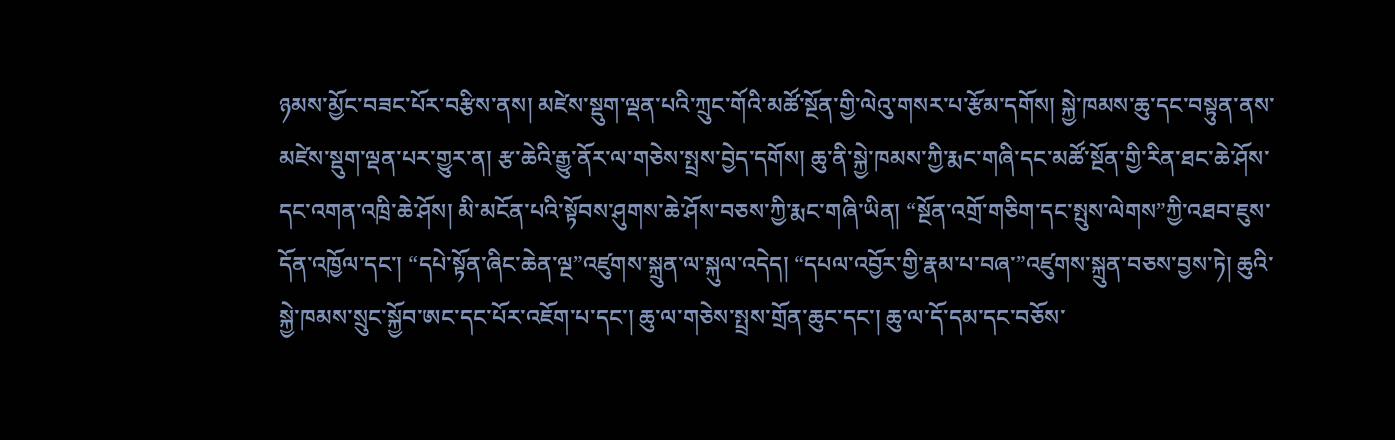ཉམས་མྱོང་བཟང་པོར་བརྩིས་ནས། མཛེས་སྡུག་ལྡན་པའི་ཀྲུང་གོའི་མཚོ་སྔོན་གྱི་ལེའུ་གསར་པ་རྩོམ་དགོས། སྐྱེ་ཁམས་ཆུ་དང་བསྟུན་ནས་མཛེས་སྡུག་ལྡན་པར་གྱུར་ན། རྩ་ཆེའི་རྒྱུ་ནོར་ལ་གཅེས་སྤྲས་བྱེད་དགོས། ཆུ་ནི་སྐྱེ་ཁམས་ཀྱི་རྨང་གཞི་དང་མཚོ་སྔོན་གྱི་རིན་ཐང་ཆེ་ཤོས་དང་འགན་འཁྲི་ཆེ་ཤོས། མི་མངོན་པའི་སྟོབས་ཤུགས་ཆེ་ཤོས་བཅས་ཀྱི་རྨང་གཞི་ཡིན། “སྔོན་འགྲོ་གཅིག་དང་སྤུས་ལེགས”ཀྱི་འཐབ་ཇུས་དོན་འཁྱོལ་དང་། “དཔེ་སྟོན་ཞིང་ཆེན་ལྔ”འཛུགས་སྐྲུན་ལ་སྐུལ་འདེད། “དཔལ་འབྱོར་གྱི་རྣམ་པ་བཞ་”འཛུགས་སྐྲུན་བཅས་བྱས་ཏེ། ཆུའི་སྐྱེ་ཁམས་སྲུང་སྐྱོབ་ཨང་དང་པོར་འཇོག་པ་དང་། ཆུ་ལ་གཅེས་སྤྲས་གྲོན་ཆུང་དང་། ཆུ་ལ་དོ་དམ་དང་བཅོས་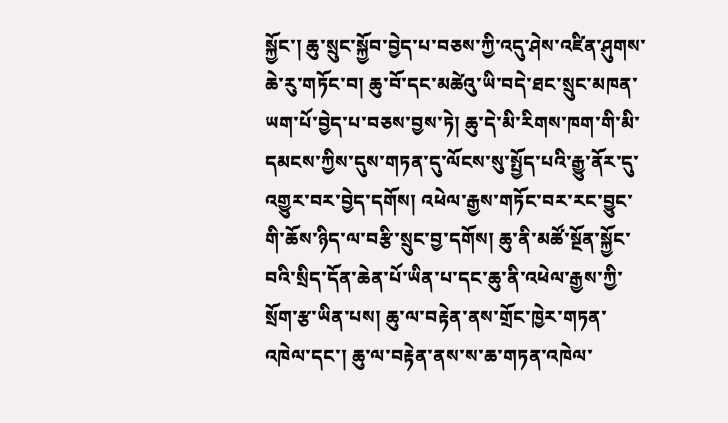སྐྱོང་། ཆུ་སྲུང་སྐྱོབ་བྱེད་པ་བཅས་ཀྱི་འདུ་ཤེས་འཛིན་ཤུགས་ཆེ་རུ་གཏོང་བ། ཆུ་བོ་དང་མཚེའུ་ཡི་བདེ་ཐང་སྲུང་མཁན་ཡག་པོ་བྱེད་པ་བཅས་བྱས་ཏེ། ཆུ་དེ་མི་རིགས་ཁག་གི་མི་དམངས་ཀྱིས་དུས་གཏན་དུ་ལོངས་སུ་སྤྱོད་པའི་རྒྱུ་ནོར་དུ་འགྱུར་བར་བྱེད་དགོས། འཕེལ་རྒྱས་གཏོང་བར་རང་བྱུང་གི་ཆོས་ཉིད་ལ་བརྩི་སྲུང་བྱ་དགོས། ཆུ་ནི་མཚོ་སྔོན་སྐྱོང་བའི་སྲིད་དོན་ཆེན་པོ་ཡིན་པ་དང་ཆུ་ནི་འཕེལ་རྒྱས་ཀྱི་སྲོག་རྩ་ཡིན་པས། ཆུ་ལ་བརྟེན་ནས་གྲོང་ཁྱེར་གཏན་འཁེལ་དང་། ཆུ་ལ་བརྟེན་ནས་ས་ཆ་གཏན་འཁེལ་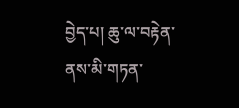བྱེད་པ། ཆུ་ལ་བརྟེན་ནས་མི་གཏན་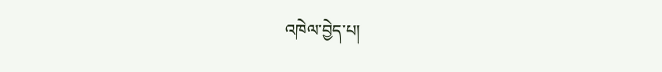འཁེལ་བྱེད་པ།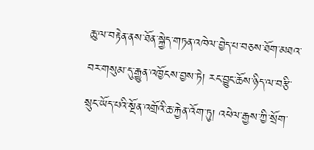ཆུ་ལ་བརྟེན་ནས་ཐོན་སྐྱེད་གཏན་འཁེལ་བྱེད་པ་བཅས་ཐོག་མཐའ་བར་གསུམ་དུ་རྒྱུན་འཁྱོངས་བྱས་ཏེ། རང་བྱུང་ཆོས་ཉིད་ལ་བརྩི་སྲུང་ཡོད་པའི་སྔོན་འགྲོའི་ཆ་རྐྱེན་འོག་ཏུ། འཕེལ་རྒྱས་ཀྱི་སྲོག་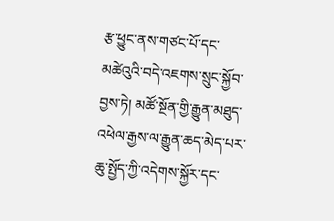རྩ་ཕྱུང་ནས་གཙང་པོ་དང་མཚེའུའི་བདེ་འཇགས་སྲུང་སྐྱོབ་བྱས་ཏེ། མཚོ་སྔོན་གྱི་རྒྱུན་མཐུད་འཕེལ་རྒྱས་ལ་རྒྱུན་ཆད་མེད་པར་ཆུ་སྤྱོད་ཀྱི་འདེགས་སྐྱོར་དང་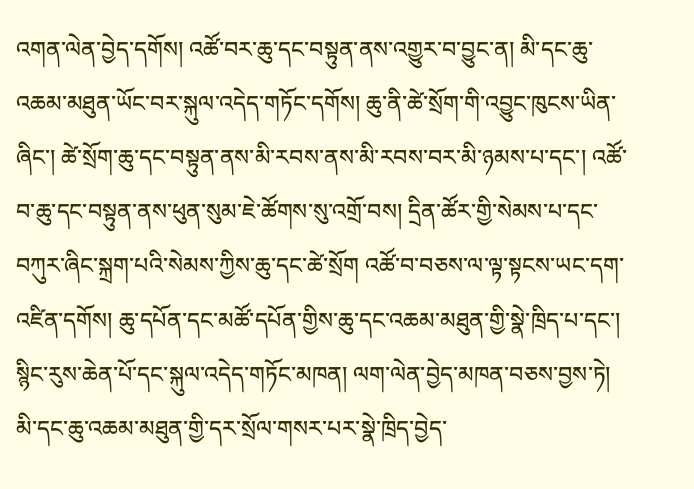འགན་ལེན་བྱེད་དགོས། འཚོ་བར་ཆུ་དང་བསྟུན་ནས་འགྱུར་བ་བྱུང་ན། མི་དང་ཆུ་འཆམ་མཐུན་ཡོང་བར་སྐུལ་འདེད་གཏོང་དགོས། ཆུ་ནི་ཚེ་སྲོག་གི་འབྱུང་ཁུངས་ཡིན་ཞིང་། ཚེ་སྲོག་ཆུ་དང་བསྟུན་ནས་མི་རབས་ནས་མི་རབས་བར་མི་ཉམས་པ་དང་། འཚོ་བ་ཆུ་དང་བསྟུན་ནས་ཕུན་སུམ་ཇེ་ཚོགས་སུ་འགྲོ་བས། དྲིན་ཚོར་གྱི་སེམས་པ་དང་བཀུར་ཞིང་སྐྲག་པའི་སེམས་ཀྱིས་ཆུ་དང་ཚེ་སྲོག འཚོ་བ་བཅས་ལ་ལྟ་སྟངས་ཡང་དག་འཛིན་དགོས། ཆུ་དཔོན་དང་མཚོ་དཔོན་གྱིས་ཆུ་དང་འཆམ་མཐུན་གྱི་སྣེ་ཁྲིད་པ་དང་། སྙིང་རུས་ཆེན་པོ་དང་སྐུལ་འདེད་གཏོང་མཁན། ལག་ལེན་བྱེད་མཁན་བཅས་བྱས་ཏེ། མི་དང་ཆུ་འཆམ་མཐུན་གྱི་དར་སྲོལ་གསར་པར་སྣེ་ཁྲིད་བྱེད་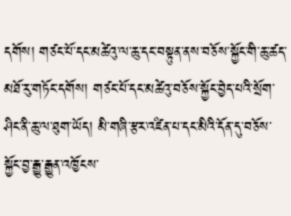དགོས། གཙང་པོ་དང་མཚེའུ་ལ་ཆུ་དང་བསྟུན་ནས་བཅོས་སྐྱོང་གི་ཆུ་ཚད་མཐོ་རུ་གཏོང་དགོས། གཙང་པོ་དང་མཚེའུ་བཅོས་སྐྱོང་བྱེད་པའི་སྲོག་ཤིང་ནི་ཆུ་ལ་ཐུག་ཡོད། མི་གཞི་རྩར་འཛིན་པ་དང་མིའི་དོན་དུ་བཅོས་སྐྱོང་བྱ་རྒྱུ་རྒྱུན་འཁྱོངས་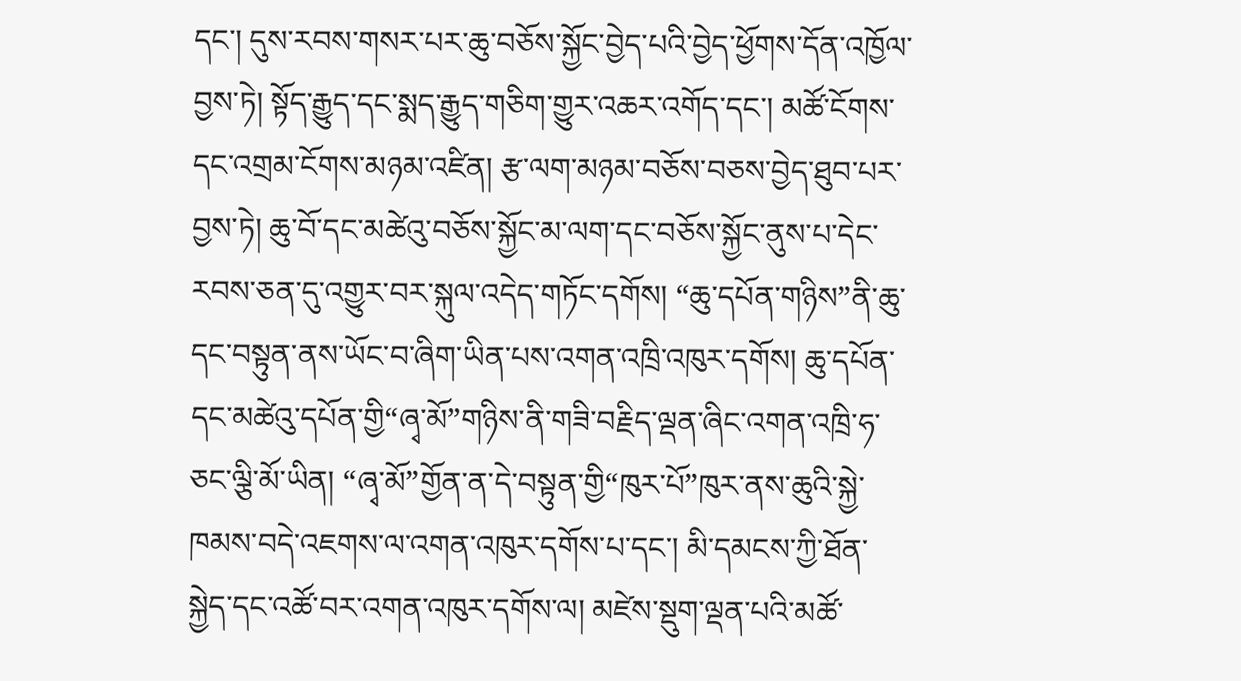དང་། དུས་རབས་གསར་པར་ཆུ་བཅོས་སྐྱོང་བྱེད་པའི་བྱེད་ཕྱོགས་དོན་འཁྱོལ་བྱས་ཏེ། སྟོད་རྒྱུད་དང་སྨད་རྒྱུད་གཅིག་གྱུར་འཆར་འགོད་དང་། མཚོ་ངོགས་དང་འགྲམ་ངོགས་མཉམ་འཛིན། རྩ་ལག་མཉམ་བཅོས་བཅས་བྱེད་ཐུབ་པར་བྱས་ཏེ། ཆུ་བོ་དང་མཚེའུ་བཅོས་སྐྱོང་མ་ལག་དང་བཅོས་སྐྱོང་ནུས་པ་དེང་རབས་ཅན་དུ་འགྱུར་བར་སྐུལ་འདེད་གཏོང་དགོས། “ཆུ་དཔོན་གཉིས”ནི་ཆུ་དང་བསྟུན་ནས་ཡོང་བ་ཞིག་ཡིན་པས་འགན་འཁྲི་འཁུར་དགོས། ཆུ་དཔོན་དང་མཚེའུ་དཔོན་གྱི“ཞྭ་མོ”གཉིས་ནི་གཟི་བརྗིད་ལྡན་ཞིང་འགན་འཁྲི་ཧ་ཅང་ལྕི་མོ་ཡིན། “ཞྭ་མོ”གྱོན་ན་དེ་བསྟུན་གྱི“ཁུར་པོ”ཁུར་ནས་ཆུའི་སྐྱེ་ཁམས་བདེ་འཇགས་ལ་འགན་འཁུར་དགོས་པ་དང་། མི་དམངས་ཀྱི་ཐོན་སྐྱེད་དང་འཚོ་བར་འགན་འཁུར་དགོས་ལ། མཛེས་སྡུག་ལྡན་པའི་མཚོ་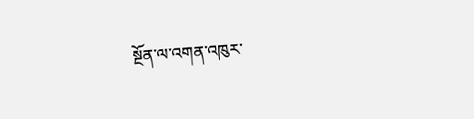སྔོན་ལ་འགན་འཁུར་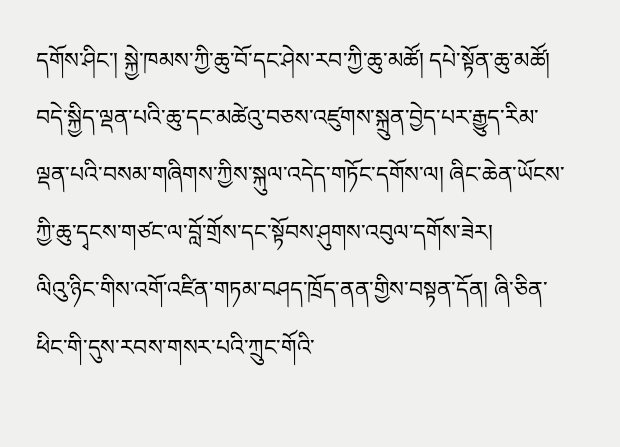དགོས་ཤིང་། སྐྱེ་ཁམས་ཀྱི་ཆུ་བོ་དང་ཤེས་རབ་ཀྱི་ཆུ་མཚོ། དཔེ་སྟོན་ཆུ་མཚོ། བདེ་སྐྱིད་ལྡན་པའི་ཆུ་དང་མཚེའུ་བཅས་འཛུགས་སྐྲུན་བྱེད་པར་རྒྱུད་རིམ་ལྡན་པའི་བསམ་གཞིགས་ཀྱིས་སྐུལ་འདེད་གཏོང་དགོས་ལ། ཞིང་ཆེན་ཡོངས་ཀྱི་ཆུ་དྭངས་གཙང་ལ་བློ་གྲོས་དང་སྟོབས་ཤུགས་འབུལ་དགོས་ཟེར།
ལིའུ་ཉིང་གིས་འགོ་འཛིན་གཏམ་བཤད་ཁྲོད་ནན་གྱིས་བསྟན་དོན། ཞི་ཅིན་ཕིང་གི་དུས་རབས་གསར་པའི་ཀྲུང་གོའི་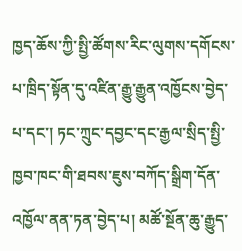ཁྱད་ཆོས་ཀྱི་སྤྱི་ཚོགས་རིང་ལུགས་དགོངས་པ་ཁྲིད་སྟོན་དུ་འཛིན་རྒྱུ་རྒྱུན་འཁྱོངས་བྱེད་པ་དང་། ཏང་ཀྲུང་དབྱང་དང་རྒྱལ་སྲིད་སྤྱི་ཁྱབ་ཁང་གི་ཐབས་ཇུས་བཀོད་སྒྲིག་དོན་འཁྱོལ་ནན་ཏན་བྱེད་པ། མཚོ་སྔོན་ཆུ་རྒྱུད་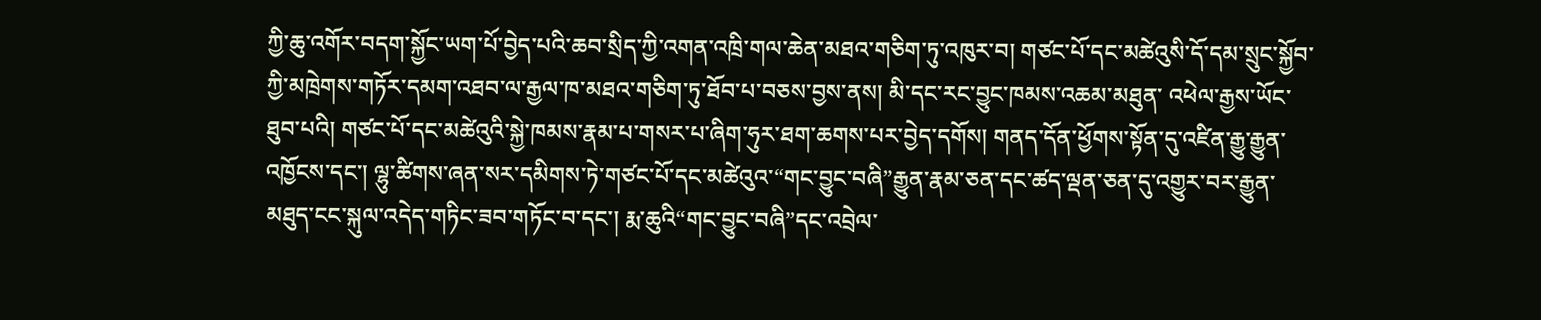ཀྱི་ཆུ་འགོར་བདག་སྐྱོང་ཡག་པོ་བྱེད་པའི་ཆབ་སྲིད་ཀྱི་འགན་འཁྲི་གལ་ཆེན་མཐའ་གཅིག་ཏུ་འཁུར་བ། གཙང་པོ་དང་མཚེའུསི་དོ་དམ་སྲུང་སྐྱོབ་ཀྱི་མཁྲེགས་གཏོར་དམག་འཐབ་ལ་རྒྱལ་ཁ་མཐའ་གཅིག་ཏུ་ཐོབ་པ་བཅས་བྱས་ནས། མི་དང་རང་བྱུང་ཁམས་འཆམ་མཐུན་ འཕེལ་རྒྱས་ཡོང་ཐུབ་པའི། གཙང་པོ་དང་མཚེའུའི་སྐྱེ་ཁམས་རྣམ་པ་གསར་པ་ཞིག་ཧུར་ཐག་ཆགས་པར་བྱེད་དགོས། གནད་དོན་ཕྱོགས་སྟོན་དུ་འཛིན་རྒྱུ་རྒྱུན་འཁྱོངས་དང་། ལྷུ་ཚིགས་ཞན་སར་དམིགས་ཏེ་གཙང་པོ་དང་མཚེའུའ་“གང་བྱུང་བཞི”རྒྱུན་རྣམ་ཅན་དང་ཚད་ལྡན་ཅན་དུ་འགྱུར་བར་རྒྱུན་མཐུད་ངང་སྐུལ་འདེད་གཏིང་ཟབ་གཏོང་བ་དང་། རྨ་ཆུའི“གང་བྱུང་བཞི”དང་འབྲེལ་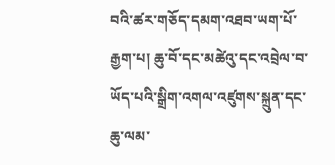བའི་ཚར་གཅོད་དམག་འཐབ་ཡག་པོ་རྒྱག་པ། ཆུ་བོ་དང་མཚེའུ་དང་འབྲེལ་བ་ཡོད་པའི་སྒྲིག་འགལ་འཛུགས་སྐྲུན་དང་ཆུ་ལམ་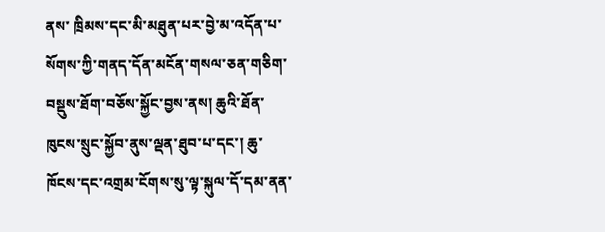ནས་ ཁྲིམས་དང་མི་མཐུན་པར་བྱེ་མ་འདོན་པ་སོགས་ཀྱི་གནད་དོན་མངོན་གསལ་ཅན་གཅིག་བསྡུས་ཐོག་བཅོས་སྐྱོང་བྱས་ནས། ཆུའི་ཐོན་ཁུངས་སྲུང་སྐྱོབ་ནུས་ལྡན་ཐུབ་པ་དང་། ཆུ་ཁོངས་དང་འགྲམ་ངོགས་སུ་ལྟ་སྐུལ་དོ་དམ་ནན་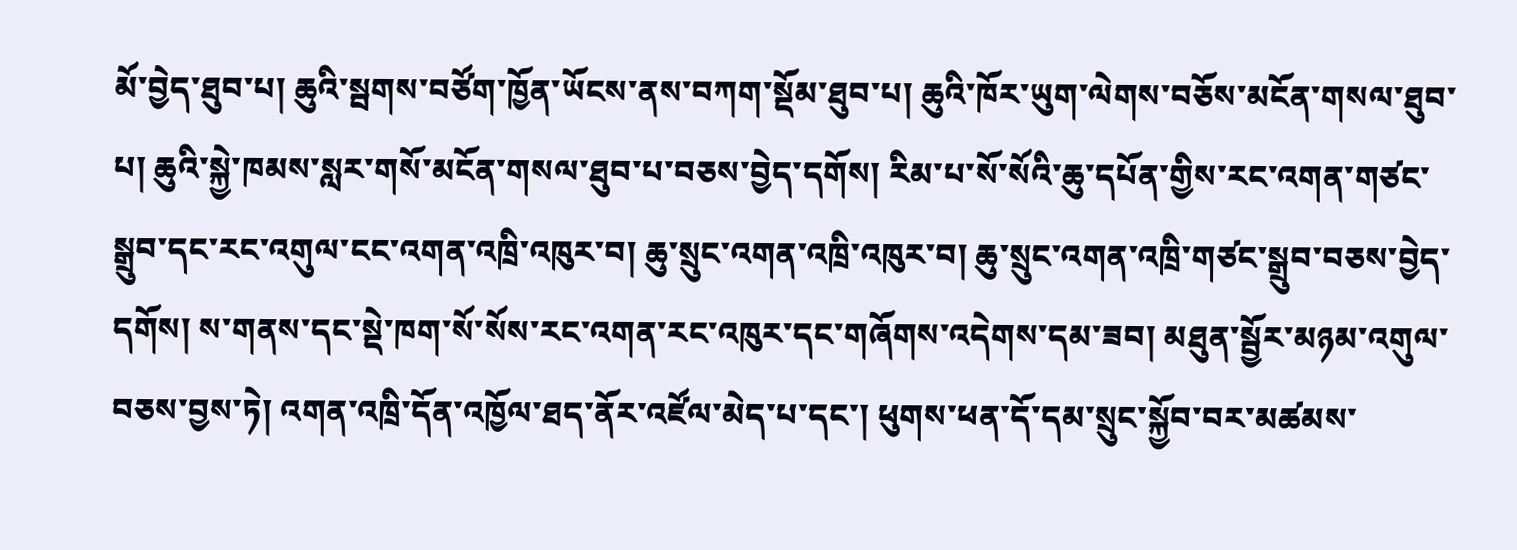མོ་བྱེད་ཐུབ་པ། ཆུའི་སྦགས་བཙོག་ཁྱོན་ཡོངས་ནས་བཀག་སྡོམ་ཐུབ་པ། ཆུའི་ཁོར་ཡུག་ལེགས་བཅོས་མངོན་གསལ་ཐུབ་པ། ཆུའི་སྐྱེ་ཁམས་སླར་གསོ་མངོན་གསལ་ཐུབ་པ་བཅས་བྱེད་དགོས། རིམ་པ་སོ་སོའི་ཆུ་དཔོན་གྱིས་རང་འགན་གཙང་སྒྲུབ་དང་རང་འགུལ་ངང་འགན་འཁྲི་འཁུར་བ། ཆུ་སྲུང་འགན་འཁྲི་འཁུར་བ། ཆུ་སྲུང་འགན་འཁྲི་གཙང་སྒྲུབ་བཅས་བྱེད་དགོས། ས་གནས་དང་སྡེ་ཁག་སོ་སོས་རང་འགན་རང་འཁུར་དང་གཞོགས་འདེགས་དམ་ཟབ། མཐུན་སྦྱོར་མཉམ་འགུལ་བཅས་བྱས་ཏེ། འགན་འཁྲི་དོན་འཁྱོལ་ཐད་ནོར་འཛོལ་མེད་པ་དང་། ཕུགས་ཕན་དོ་དམ་སྲུང་སྐྱོབ་བར་མཚམས་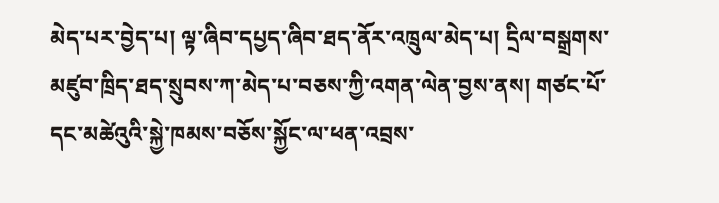མེད་པར་བྱེད་པ། ལྟ་ཞིབ་དཔྱད་ཞིབ་ཐད་ནོར་འཁྲུལ་མེད་པ། དྲིལ་བསྒྲགས་མཛུབ་ཁྲིད་ཐད་སྲུབས་ཀ་མེད་པ་བཅས་ཀྱི་འགན་ལེན་བྱས་ནས། གཙང་པོ་དང་མཚེའུའི་སྐྱེ་ཁམས་བཅོས་སྐྱོང་ལ་ཕན་འབྲས་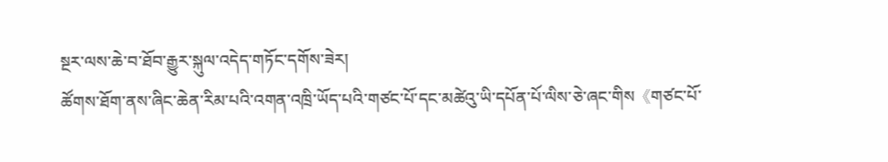སྔར་ལས་ཆེ་བ་ཐོབ་རྒྱུར་སྐུལ་འདེད་གཏོང་དགོས་ཟེར།
ཚོགས་ཐོག་ནས་ཞིང་ཆེན་རིམ་པའི་འགན་འཁྲི་ཡོད་པའི་གཙང་པོ་དང་མཚེའུ་ཡི་དཔོན་པོ་ལིས་ཅེ་ཞང་གིས《གཙང་པོ་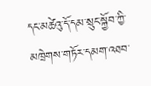དང་མཚེའུ་དོ་དམ་སྲུང་སྐྱོབ་ཀྱི་མཁྲེགས་གཏོར་དམག་འཐབ་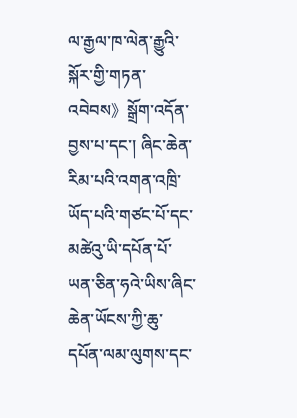ལ་རྒྱལ་ཁ་ལེན་རྒྱུའི་སྐོར་གྱི་གཏན་འབེབས》སྒྲོག་འདོན་བྱས་པ་དང་། ཞིང་ཆེན་རིམ་པའི་འགན་འཁྲི་ཡོད་པའི་གཙང་པོ་དང་མཚེའུ་ཡི་དཔོན་པོ་ཡན་ཅིན་ཧའེ་ཡིས་ཞིང་ཆེན་ཡོངས་ཀྱི་ཆུ་དཔོན་ལམ་ལུགས་དང་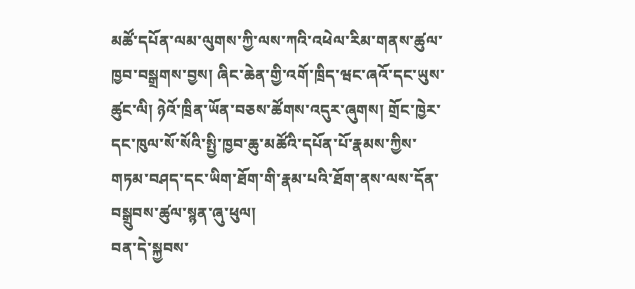མཚོ་དཔོན་ལམ་ལུགས་ཀྱི་ལས་ཀའི་འཕེལ་རིམ་གནས་ཚུལ་ཁྱབ་བསྒྲགས་བྱས། ཞིང་ཆེན་གྱི་འགོ་ཁྲིད་ཝང་ཞའོ་དང་ཡུས་ཚུང་ལི། ཉེའོ་ཁྲིན་ཡོན་བཅས་ཚོགས་འདུར་ཞུགས། གྲོང་ཁྱེར་དང་ཁུལ་སོ་སོའི་སྤྱི་ཁྱབ་ཆུ་མཚོའི་དཔོན་པོ་རྣམས་ཀྱིས་གཏམ་བཤད་དང་ཡིག་ཐོག་གི་རྣམ་པའི་ཐོག་ནས་ལས་དོན་བསྒྲུབས་ཚུལ་སྙན་ཞུ་ཕུལ།
བན་དེ་སྐྱབས་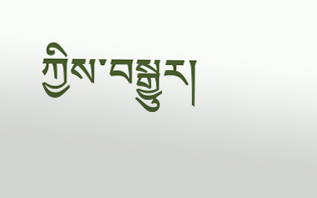ཀྱིས་བསྒྱུར།